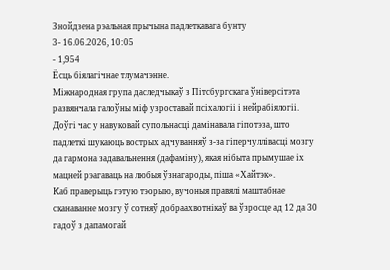Знойдзена рэальная прычына падлеткавага бунту
3- 16.06.2026, 10:05
- 1,954
Ёсць біялагічнае тлумачэнне.
Міжнародная група даследчыкаў з Пітсбургскага ўніверсітэта развянчала галоўны міф узроставай псіхалогіі і нейрабіялогіі. Доўгі час у навуковай супольнасці дамінавала гіпотэза, што падлеткі шукаюць вострых адчуванняў з-за гіперчуллівасці мозгу да гармона задавальнення (дафаміну), якая нібыта прымушае іх мацней рэагаваць на любыя ўзнагароды, піша «Хайтэк».
Каб праверыць гэтую тэорыю, вучоныя правялі маштабнае сканаванне мозгу ў сотняў добраахвотнікаў ва ўзросце ад 12 да 30 гадоў з дапамогай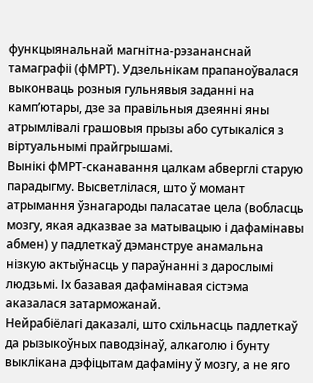функцыянальнай магнітна-рэзананснай тамаграфіі (фМРТ). Удзельнікам прапаноўвалася выконваць розныя гульнявыя заданні на камп’ютары, дзе за правільныя дзеянні яны атрымлівалі грашовыя прызы або сутыкаліся з віртуальнымі прайгрышамі.
Вынікі фМРТ-сканавання цалкам абверглі старую парадыгму. Высветлілася, што ў момант атрымання ўзнагароды паласатае цела (вобласць мозгу, якая адказвае за матывацыю і дафамінавы абмен) у падлеткаў дэманструе анамальна нізкую актыўнасць у параўнанні з дарослымі людзьмі. Іх базавая дафамінавая сістэма аказалася затарможанай.
Нейрабіёлагі даказалі, што схільнасць падлеткаў да рызыкоўных паводзінаў, алкаголю і бунту выклікана дэфіцытам дафаміну ў мозгу, а не яго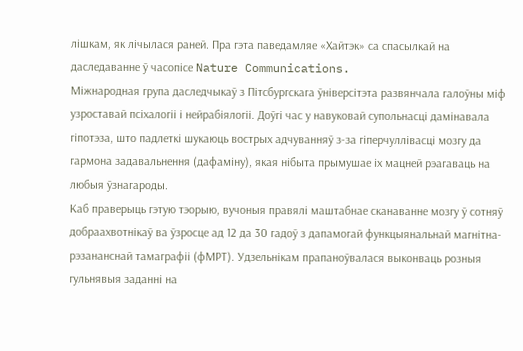лішкам, як лічылася раней. Пра гэта паведамляе «Хайтэк» са спасылкай на даследаванне ў часопісе Nature Communications.
Міжнародная група даследчыкаў з Пітсбургскага ўніверсітэта развянчала галоўны міф узроставай псіхалогіі і нейрабіялогіі. Доўгі час у навуковай супольнасці дамінавала гіпотэза, што падлеткі шукаюць вострых адчуванняў з-за гіперчуллівасці мозгу да гармона задавальнення (дафаміну), якая нібыта прымушае іх мацней рэагаваць на любыя ўзнагароды.
Каб праверыць гэтую тэорыю, вучоныя правялі маштабнае сканаванне мозгу ў сотняў добраахвотнікаў ва ўзросце ад 12 да 30 гадоў з дапамогай функцыянальнай магнітна-рэзананснай тамаграфіі (фМРТ). Удзельнікам прапаноўвалася выконваць розныя гульнявыя заданні на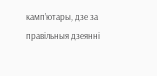камп’ютары, дзе за правільныя дзеянні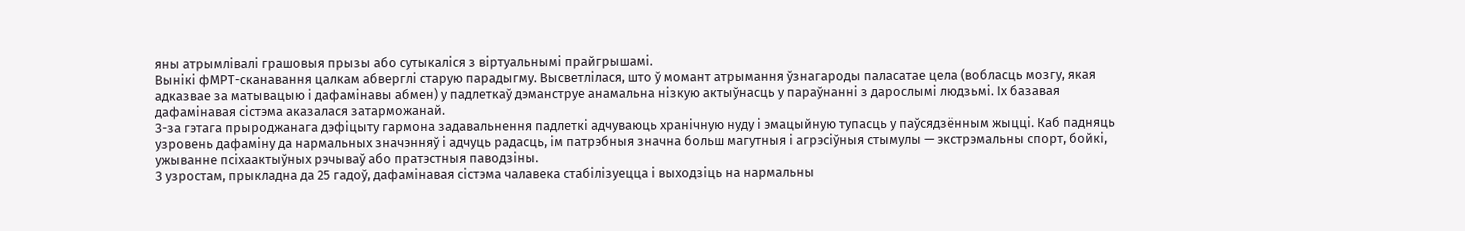яны атрымлівалі грашовыя прызы або сутыкаліся з віртуальнымі прайгрышамі.
Вынікі фМРТ-сканавання цалкам абверглі старую парадыгму. Высветлілася, што ў момант атрымання ўзнагароды паласатае цела (вобласць мозгу, якая адказвае за матывацыю і дафамінавы абмен) у падлеткаў дэманструе анамальна нізкую актыўнасць у параўнанні з дарослымі людзьмі. Іх базавая дафамінавая сістэма аказалася затарможанай.
З-за гэтага прыроджанага дэфіцыту гармона задавальнення падлеткі адчуваюць хранічную нуду і эмацыйную тупасць у паўсядзённым жыцці. Каб падняць узровень дафаміну да нармальных значэнняў і адчуць радасць, ім патрэбныя значна больш магутныя і агрэсіўныя стымулы — экстрэмальны спорт, бойкі, ужыванне псіхаактыўных рэчываў або пратэстныя паводзіны.
З узростам, прыкладна да 25 гадоў, дафамінавая сістэма чалавека стабілізуецца і выходзіць на нармальны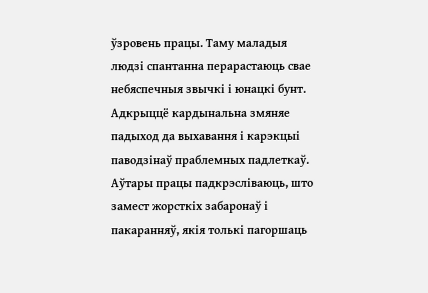ўзровень працы. Таму маладыя людзі спантанна перарастаюць свае небяспечныя звычкі і юнацкі бунт.
Адкрыццё кардынальна змяняе падыход да выхавання і карэкцыі паводзінаў праблемных падлеткаў. Аўтары працы падкрэсліваюць, што замест жорсткіх забаронаў і пакаранняў, якія толькі пагоршаць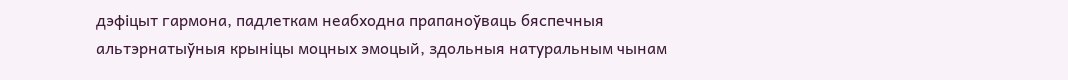дэфіцыт гармона, падлеткам неабходна прапаноўваць бяспечныя альтэрнатыўныя крыніцы моцных эмоцый, здольныя натуральным чынам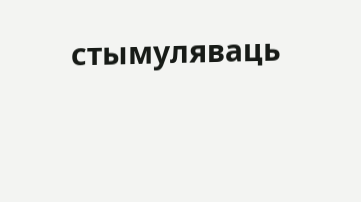стымуляваць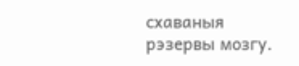схаваныя рэзервы мозгу.